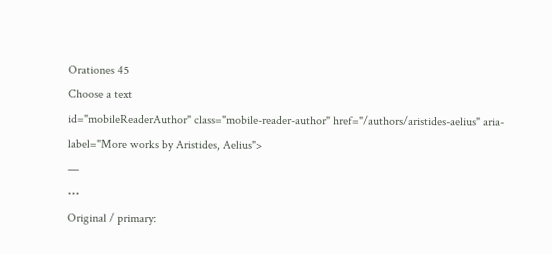Orationes 45
Choose a text
id="mobileReaderAuthor" class="mobile-reader-author" href="/authors/aristides-aelius" aria-label="More works by Aristides, Aelius">
—
⋯
Original / primary: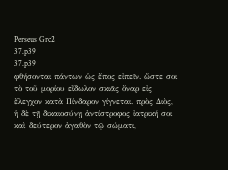Perseus Grc2
37.p39
37.p39
φθήσονται πάντων ὡς ἔπος εἰπεῖν. ὥστε σοι τὸ τοῦ μορίου εἴδωλον σκιᾶς ὄναρ εἰς ἔλεγχον κατὰ Πίνδαρον γίγνεται. πρὸς Διὸς, ἡ δὲ τῇ δικαιοσύνῃ ἀντίστροφος ἰατρική σοι καὶ δεύτερον ἀγαθὸν τῷ σώματι,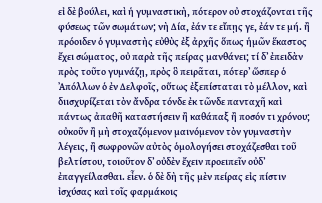εἰ δὲ βούλει, καὶ ἡ γυμναστικὴ, πότερον οὐ στοχάζονται τῆς φύσεως τῶν σωμάτων; νὴ Δία, ἐάν τε εἴπῃς γε, ἐάν τε μή. ἢ πρόοιδεν ὁ γυμναστὴς εὐθὺς ἐξ ἀρχῆς ὅπως ἡμῶν ἕκαστος ἔχει σώματος, οὐ παρὰ τῆς πείρας μανθάνει; τί δʼ ἐπειδὰν πρὸς τοῦτο γυμνάζῃ, πρὸς ὃ πειρᾶται, πότερʼ ὥσπερ ὁ Ἀπόλλων ὁ ἐν Δελφοῖς, οὕτως ἐξεπίσταται τὸ μέλλον, καὶ διισχυρίζεται τὸν ἄνδρα τόνδε ἐκ τῶνδε πανταχῆ καὶ πάντως ἀπαθῆ καταστήσειν ἢ καθάπαξ ἢ ποσόν τι χρόνου; οὐκοῦν ἢ μὴ στοχαζόμενον μαινόμενον τὸν γυμναστὴν λέγεις, ἢ σωφρονῶν αὐτὸς ὁμολογήσει στοχάζεσθαι τοῦ βελτίστου, τοιοῦτον δʼ οὐδὲν ἔχειν προειπεῖν οὐδʼ ἐπαγγείλασθαι. εἶεν. ὁ δὲ δὴ τῆς μὲν πείρας εἰς πίστιν ἰσχύσας καὶ τοῖς φαρμάκοις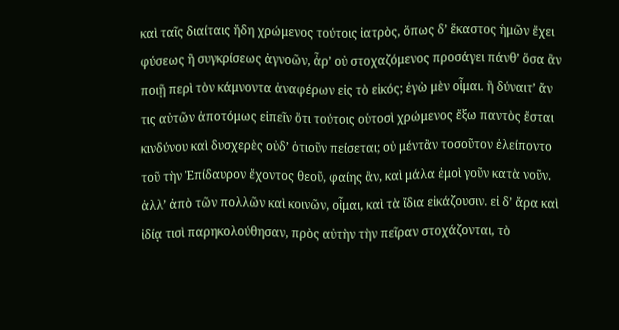καὶ ταῖς διαίταις ἤδη χρώμενος τούτοις ἰατρὸς, ὅπως δʼ ἕκαστος ἡμῶν ἔχει φύσεως ἢ συγκρίσεως ἀγνοῶν, ἆρʼ οὐ στοχαζόμενος προσάγει πάνθʼ ὅσα ἂν ποιῇ περὶ τὸν κάμνοντα ἀναφέρων εἰς τὸ εἰκός; ἐγὼ μὲν οἶμαι. ἢ δύναιτʼ ἄν τις αὐτῶν ἀποτόμως εἰπεῖν ὅτι τούτοις οὑτοσὶ χρώμενος ἔξω παντὸς ἔσται κινδύνου καὶ δυσχερὲς οὐδʼ ὁτιοῦν πείσεται; οὐ μέντἂν τοσοῦτον ἐλείποντο τοῦ τὴν Ἐπίδαυρον ἔχοντος θεοῦ, φαίης ἂν, καὶ μάλα ἐμοὶ γοῦν κατὰ νοῦν. ἀλλʼ ἀπὸ τῶν πολλῶν καὶ κοινῶν, οἶμαι, καὶ τὰ ἴδια εἰκάζουσιν. εἰ δʼ ἄρα καὶ ἰδίᾳ τισὶ παρηκολούθησαν, πρὸς αὐτὴν τὴν πεῖραν στοχάζονται, τὸ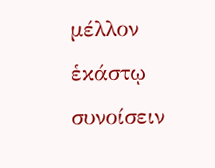μέλλον ἑκάστῳ συνοίσειν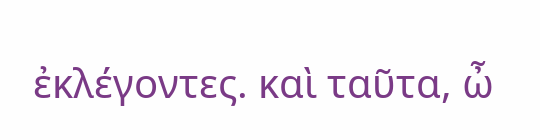ἐκλέγοντες. καὶ ταῦτα, ὦ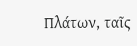Πλάτων, ταῖς